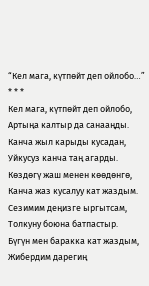“Кел мага, күтпөйт деп ойлобо…”
* * *
Кел мага, күтпөйт деп ойлобо,
Артыңа калтыр да санааңды.
Канча жыл карыды кусадан,
Уйкусуз канча таң агарды.
Көздөгү жаш менен көөдөнгө,
Канча жаз кусалуу кат жаздым.
Сезимим деңизге ыргытсам,
Толкуну боюна батпастыр.
Бүгүн мен баракка кат жаздым,
Жибердим дарегиң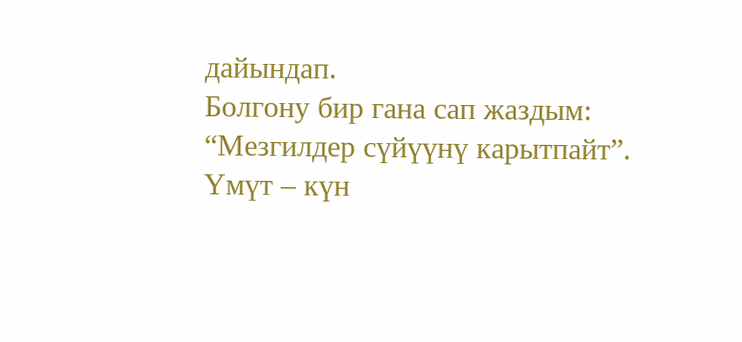дайындап.
Болгону бир гана сап жаздым:
“Мезгилдер сүйүүнү карытпайт”.
Үмүт – күн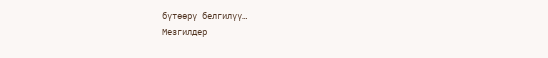бүтөөрү белгилүү…
Мезгилдер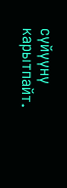сүйүүнү карытпайт.